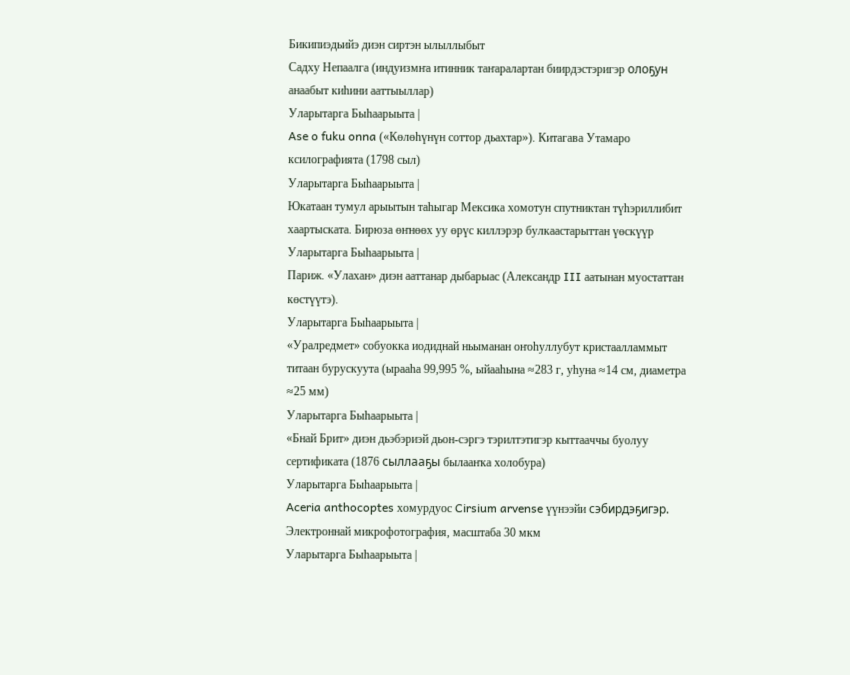Бикипиэдьийэ диэн сиртэн ылыллыбыт
Садху Непаалга (индуизмҥа итинник таҥаралартан биирдэстэригэр олоҕун анаабыт киһини ааттыыллар)
Уларытарга Быһаарыыта |
Ase o fuku onna («Көлөһүнүн соттор дьахтар»). Китагава Утамаро ксилографията (1798 сыл)
Уларытарга Быһаарыыта |
Юкатаан тумул арыытын таһыгар Мексика хомотун спутниктан түһэриллибит хаартыската. Бирюза өҥнөөх уу өрүс киллэрэр булкаастарыттан үөскүүр
Уларытарга Быһаарыыта |
Париж. «Улахан» диэн ааттанар дыбарыас (Александр III аатынан муостаттан көстүүтэ).
Уларытарга Быһаарыыта |
«Уралредмет» собуокка иодиднай ньыманан оҥоһуллубут кристаалламмыт титаан бурускуута (ырааһа 99,995 %, ыйааһына ≈283 г, уһуна ≈14 см, диаметра ≈25 мм)
Уларытарга Быһаарыыта |
«Бнай Брит» диэн дьэбэриэй дьон-сэргэ тэрилтэтигэр кыттааччы буолуу сертификата (1876 сыллааҕы былааҥка холобура)
Уларытарга Быһаарыыта |
Aceria anthocoptes хомурдуос Cirsium arvense үүнээйи сэбирдэҕигэр. Электроннай микрофотография, масштаба 30 мкм
Уларытарга Быһаарыыта |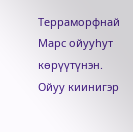Терраморфнай Марс ойууһут көрүүтүнэн. Ойуу киинигэр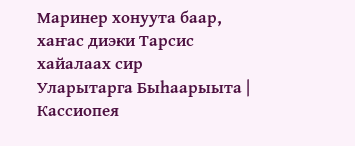Маринер хонуута баар, хаҥас диэки Тарсис хайалаах сир
Уларытарга Быһаарыыта |
Кассиопея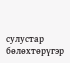сулустар бөлөхтөрүгэр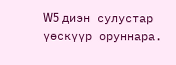W5 диэн сулустар үөскүүр оруннара.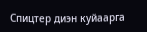Спицтер диэн куйаарга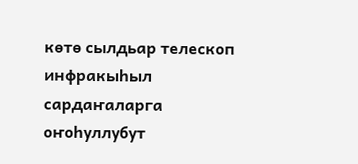көтө сылдьар телескоп инфракыһыл сардаҥаларга оҥоһуллубут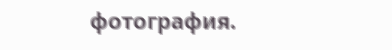фотография.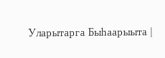Уларытарга Быһаарыыта |